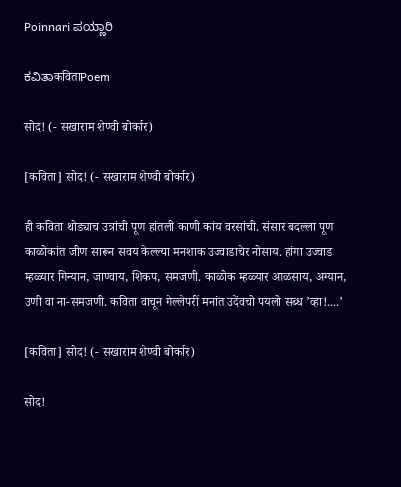Poinnari ಪಯ್ಣಾರಿ

ಕವಿತಾकविताPoem

सोद! (- सखाराम शेण्वी बोर्कार)

[कविता] सोद! (- सखाराम शेण्वी बोर्कार)

ही कविता थोड्याच उत्रांची पूण हांतली काणी कांय वरसांची. संसार बदल्ला पूण काळोकांत जीण सारून सवय केल्ल्या मनशाक उज्वाडाचेर नोसाय. हांगा उज्वाड म्हळ्यार गिन्यान, जाण्वाय, शिकप, समजणी. काळोक म्हळ्यार आळसाय, अग्यान, उणी वा ना-समजणी. कविता वाचून गेल्लेपरीं मनांत उदेंवचो पयलो सब्ध ’व्हा!....’

[कविता] सोद! (- सखाराम शेण्वी बोर्कार)

सोद!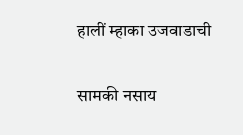हालीं म्हाका उजवाडाची

सामकी नसाय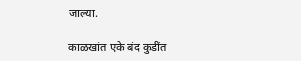जाल्या.

काळखांत एके बंद कुडींत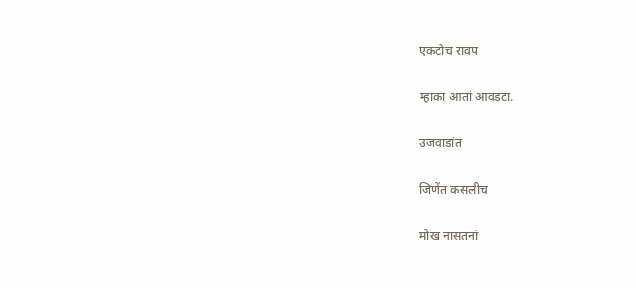एकटोच रावप

म्हाका आतां आवडटा.

उजवाडांत

जिणेंत कसलीच

मोख नासतनां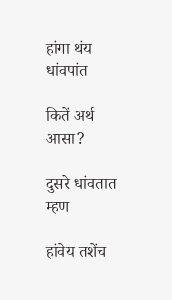हांगा थंय धांवपांत

कितें अर्थ आसा?

दुसरे धांवतात म्हण

हांवेय तशेंच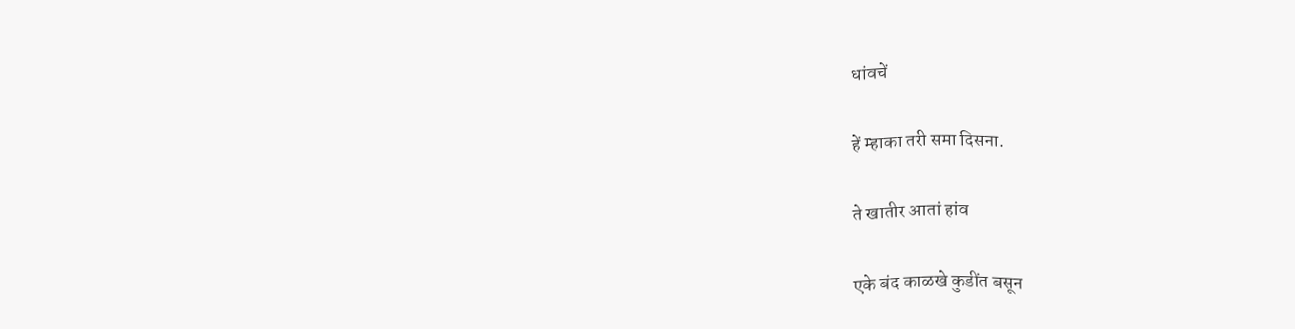धांवचें

हें म्हाका तरी समा दिसना.

ते खातीर आतां हांव

एके बंद काळखे कुडींत बसून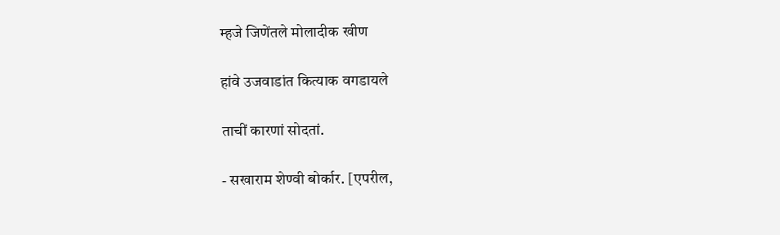म्हजे जिणेंतले मोलादीक खीण

हांवे उजवाडांत कित्याक वगडायले

ताचीं कारणां सोदतां.

- सखाराम शेण्वी बोर्कार. [एपरील,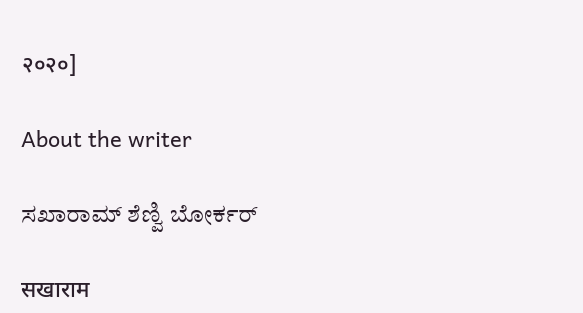२०२०]

About the writer

ಸಖಾರಾಮ್ ಶೆಣ್ವಿ ಬೋರ್ಕರ್

सखाराम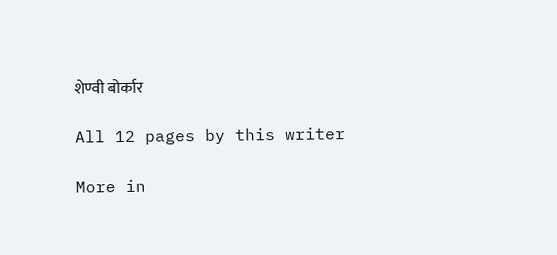शेण्वी बोर्कार

All 12 pages by this writer

More in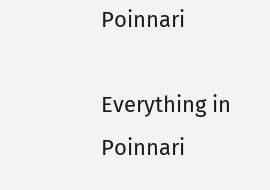Poinnari

Everything in Poinnari